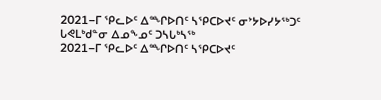2021−ᒥ ᕿᓚᐅᑦ ᐃᙱᐅᑎᑦ ᓴᕿᑕᐅᔪᑦ ᓂᔾᔭᐅᓯᔭᖅᑐᑦ
ᒐᕙᒪᒃᑯᓐᓂ ᐃᓄᖕᓄᑦ ᑐᓴᒐᒃᓴᖅ
2021−ᒥ ᕿᓚᐅᑦ ᐃᙱᐅᑎᑦ ᓴᕿᑕᐅᔪᑦ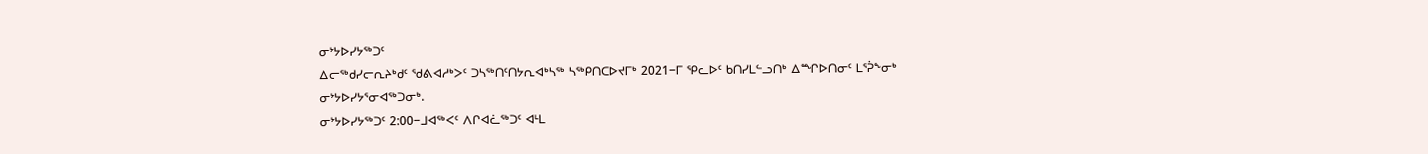ᓂᔾᔭᐅᓯᔭᖅᑐᑦ
ᐃᓕᖅᑯᓯᓕᕆᔨᒃᑯᑦ ᖁᕕᐊᓱᒃᐳᑦ ᑐᓴᖅᑎᑦᑎᔭᕆᐊᒃᓴᖅ ᓴᖅᑭᑎᑕᐅᔪᒥᒃ 2021−ᒥ ᕿᓚᐅᑦ ᑲᑎᓯᒪᓪᓗᑎᒃ ᐃᙱᐅᑎᓂᑦ ᒪᕐᕉᖕᓂᒃ ᓂᔾᔭᐅᓯᔭᕐᓂᐊᖅᑐᓂᒃ.
ᓂᔾᔭᐅᓯᔭᖅᑐᑦ 2:00−ᒧᐊᖅᐸᑦ ᐱᒋᐊᓛᖅᑐᑦ ᐊᒻᒪ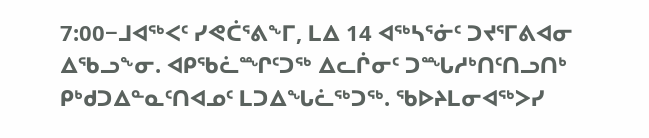7:00−ᒧᐊᖅᐸᑦ ᓯᕙᑖᕐᕕᖕᒥ, ᒪᐃ 14 ᐊᖅᓴᕐᓃᑦ ᑐᔪᕐᒥᕕᐊᓂ ᐃᖃᓗᖕᓂ. ᐊᑭᖃᓛᙱᑦᑐᖅ ᐃᓚᒌᓂᑦ ᑐᙵᓱᒃᑎᑦᑎᓗᑎᒃ ᑭᒃᑯᑐᐃᓐᓇᑦᑎᐊᓄᑦ ᒪᑐᐃᖓᓛᖅᑐᖅ. ᖃᐅᔨᒪᓂᐊᖅᐳᓯ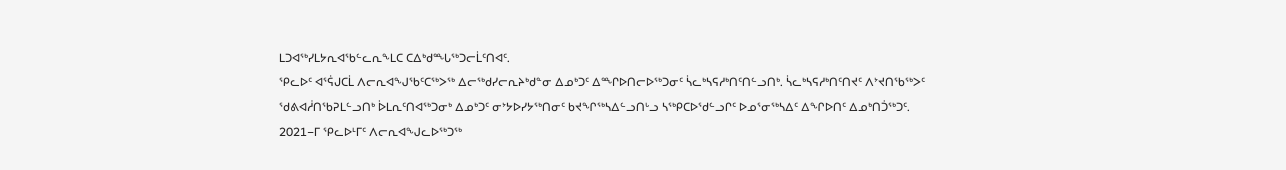ᒪᑐᐊᖅᓯᒪᔭᕆᐊᖃᓪᓚᕆᖕᒪᑕ ᑕᐃᒃᑯᙵᖅᑐᓕᒫᑦᑎᐊᑦ.
ᕿᓚᐅᑦ ᐊᕐᕌᒍᑕᒫ ᐱᓕᕆᐊᖑᖃᑦᑕᖅᐳᖅ ᐃᓕᖅᑯᓯᓕᕆᔨᒃᑯᓐᓂ ᐃᓄᒃᑐᑦ ᐃᙱᐅᑎᓕᐅᖅᑐᓂᑦ ᓵᓚᒃᓴᕋᓱᒃᑎᑦᑎᓪᓗᑎᒃ. ᓵᓚᒃᓴᕋᓱᒃᑎᑦᑎᔪᑦ ᐱᔾᔪᑎᖃᖅᐳᑦ ᖁᕕᐊᓲᑎᖃᕈᒪᓪᓗᑎᒃ ᐆᒪᕆᑦᑎᐊᖅᑐᓂᒃ ᐃᓄᒃᑐᑦ ᓂᔾᔭᐅᓯᔭᖅᑎᓂᑦ ᑲᔪᖏᖅᓴᐃᓪᓗᑎᒡᓗ ᓴᖅᑭᑕᐅᖁᓪᓗᒋᑦ ᐅᓄᕐᓂᖅᓴᐃᑦ ᐃᖏᐅᑎᑦ ᐃᓄᒃᑎᑑᖅᑐᑦ.
2021−ᒥ ᕿᓚᐅᒻᒥᑦ ᐱᓕᕆᐊᖑᓚᐅᖅᑐᖅ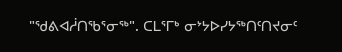"ᖁᕕᐊᓲᑎᖃᕐᓂᖅ". ᑕᒪᕐᒥᒃ ᓂᔾᔭᐅᓯᔭᖅᑎᑦᑎᔪᓂᑦ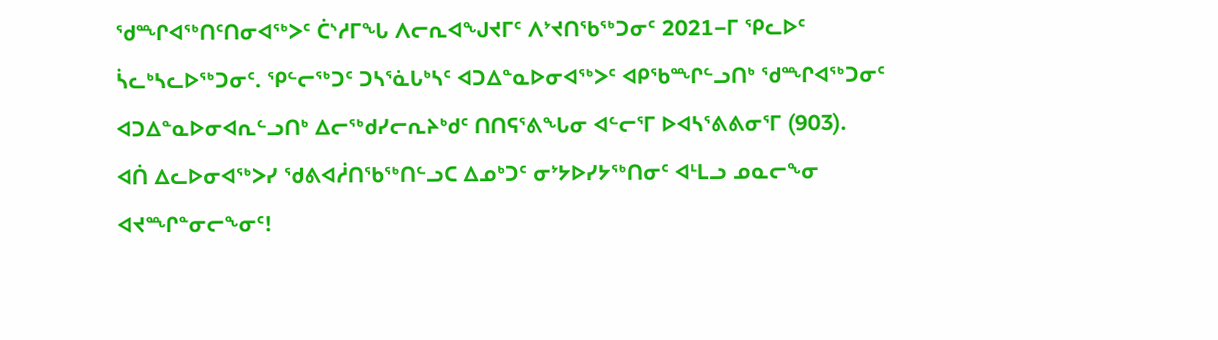ᖁᙱᐊᖅᑎᑦᑎᓂᐊᖅᐳᑦ ᑖᔅᓱᒥᖓ ᐱᓕᕆᐊᖑᔪᒥᑦ ᐱᔾᔪᑎᖃᖅᑐᓂᑦ 2021−ᒥ ᕿᓚᐅᑦ ᓵᓚᒃᓴᓚᐅᖅᑐᓂᑦ. ᕿᓪᓕᖅᑐᑦ ᑐᓴᕐᓈᒐᒃᓴᑦ ᐊᑐᐃᓐᓇᐅᓂᐊᖅᐳᑦ ᐊᑭᖃᙱᓪᓗᑎᒃ ᖁᙱᐊᖅᑐᓂᑦ ᐊᑐᐃᓐᓇᐅᓂᐊᕆᓪᓗᑎᒃ ᐃᓕᖅᑯᓯᓕᕆᔨᒃᑯᑦ ᑎᑎᕋᕐᕕᖓᓂ ᐊᓪᓕᕐᒥ ᐅᐊᓴᕐᕕᕕᓂᕐᒥ (903).
ᐊᑏ ᐃᓚᐅᓂᐊᖅᐳᓯ ᖁᕕᐊᓲᑎᖃᖅᑎᓪᓗᑕ ᐃᓄᒃᑐᑦ ᓂᔾᔭᐅᓯᔭᖅᑎᓂᑦ ᐊᒻᒪᓗ ᓄᓇᓕᖕᓂ ᐊᔪᙱᓐᓂᓕᖕᓂᑦ!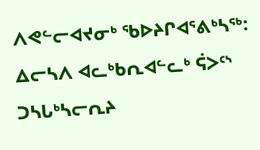ᐱᕙᓪᓕᐊᔪᓂᒃ ᖃᐅᔨᒋᐊᕐᕕᒃᓴᖅ:
ᐃᓕᓴᐱ ᐊᓚᒃᑲᕆᐊᓪᓚᒃ ᕌᐳᑦᔅ
ᑐᓴᒐᒃᓴᓕᕆᔨ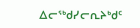ᐃᓕᖅᑯᓯᓕᕆᔨᒃᑯᑦ